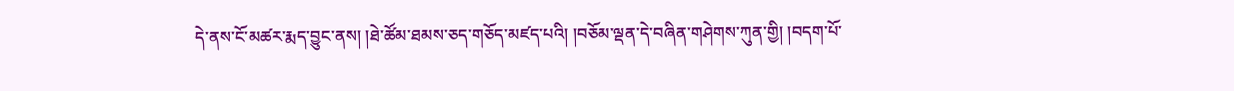དེ་ནས་ངོ་མཚར་རྨད་བྱུང་ནས། །ཐེ་ཚོམ་ཐམས་ཅད་གཅོད་མཛད་པའི། །བཅོམ་ལྡན་དེ་བཞིན་གཤེགས་ཀུན་གྱི། །བདག་པོ་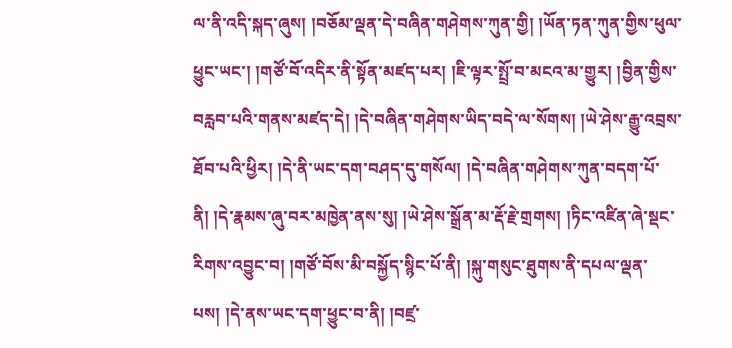ལ་ནི་འདི་སྐད་ཞུས། །བཅོམ་ལྡན་དེ་བཞིན་གཤེགས་ཀུན་གྱི། །ཡོན་ཏན་ཀུན་གྱིས་ཕུལ་ཕྱུང་ཡང་། །གཙོ་བོ་འདིར་ནི་སྟོན་མཛད་པར། །ཇི་ལྟར་སྤྲོ་བ་མངའ་མ་གྱུར། །བྱིན་གྱིས་བརླབ་པའི་གནས་མཛད་དེ། །དེ་བཞིན་གཤེགས་ཡིད་བདེ་ལ་སོགས། །ཡེ་ཤེས་རྒྱུ་འབྲས་ཐོབ་པའི་ཕྱིར། །དེ་ནི་ཡང་དག་བཤད་དུ་གསོལ། །དེ་བཞིན་གཤེགས་ཀུན་བདག་པོ་ནི། །དེ་རྣམས་ཞུ་བར་མཁྱེན་ནས་སུ། །ཡེ་ཤེས་སྒྲོན་མ་རྡོ་རྗེ་གྲགས། །ཏིང་འཛིན་ཞེ་སྡང་རིགས་འབྱུང་བ། །གཙོ་བོས་མི་བསྐྱོད་སྙིང་པོ་ནི། །སྐུ་གསུང་ཐུགས་ནི་དཔལ་ལྡན་པས། །དེ་ནས་ཡང་དག་ཕྱུང་བ་ནི། །བཛྲ་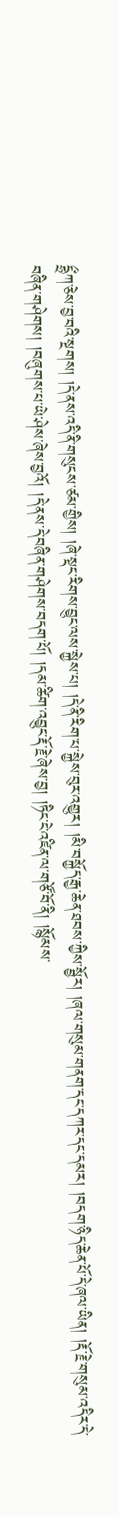དྷྲྀཀ་ཅེས་བྱ་བའི་སྔགས། །དེ་ནས་འདི་ནི་གསུངས་ཙམ་གྱིས། །ཞེ་སྡང་རིགས་བྱུང་ལས་སྐྱེས་པ། །དེ་ནི་རིག་པ་སྐྱེས་བུར་འགྱུར། །མི་བསྐྱོད་རྒྱ་ཆེན་ཐབས་ཀྱིས་སྦྱོར། །ཞལ་གསུམ་གནག་དང་དཀར་དང་དམར། །བདག་ཉིད་ཆེན་པོ་དེ་ཞལ་ཡིན། །རྡོ་རྗེ་གསུམ་འདིར་དེ་བཞིན་གཤེགས། །བཞུགས་པ་ཡེ་ཤེས་ཞེས་བྱའོ། །དེ་ནས་དེ་བཞིན་གཤེགས་བདག་པོ། །དམ་ཚིག་འབྱུང་རྡོ་རྗེ་ཞེས་བྱ། །ཏིང་ངེ་འཛིན་ལ་གཙོ་བོ་ནི། །སྙོམས་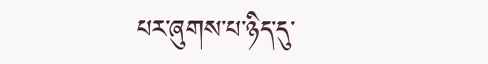པར་ཞུགས་པ་ཉིད་དུ་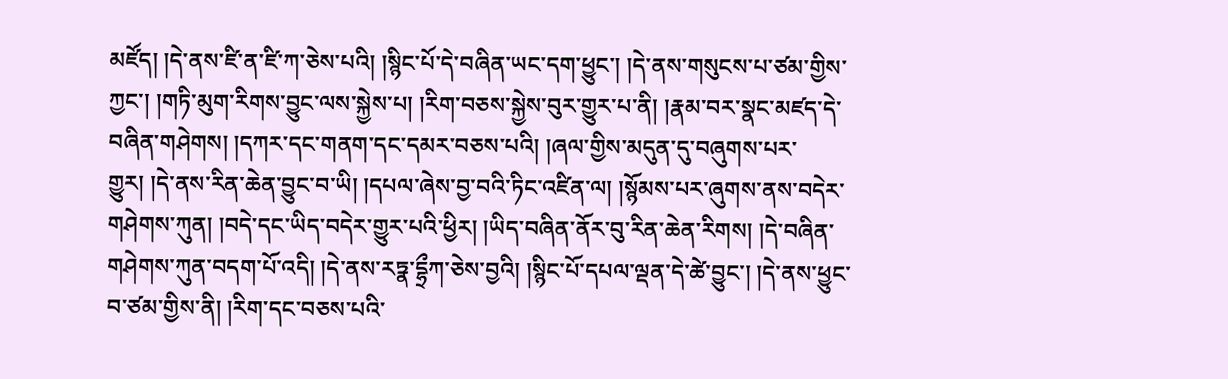མཛོད། །དེ་ནས་ཛི་ན་ཛི་ཀ་ཅེས་པའི། །སྙིང་པོ་དེ་བཞིན་ཡང་དག་ཕྱུང་། །དེ་ནས་གསུངས་པ་ཙམ་གྱིས་ཀྱང་། །གཏི་མུག་རིགས་བྱུང་ལས་སྐྱེས་པ། །རིག་བཅས་སྐྱེས་བུར་གྱུར་པ་ནི། །རྣམ་བར་སྣང་མཛད་དེ་བཞིན་གཤེགས། །དཀར་དང་གནག་དང་དམར་བཅས་པའི། །ཞལ་གྱིས་མདུན་དུ་བཞུགས་པར་གྱུར། །དེ་ནས་རིན་ཆེན་བྱུང་བ་ཡི། །དཔལ་ཞེས་བྱ་བའི་ཏིང་འཛིན་ལ། །སྙོམས་པར་ཞུགས་ནས་བདེར་གཤེགས་ཀུན། །བདེ་དང་ཡིད་བདེར་གྱུར་པའི་ཕྱིར། །ཡིད་བཞིན་ནོར་བུ་རིན་ཆེན་རིགས། །དེ་བཞིན་གཤེགས་ཀུན་བདག་པོ་འདི། །དེ་ནས་རཏྣ་དྷྲྀཀ་ཅེས་བྱའི། །སྙིང་པོ་དཔལ་ལྡན་དེ་ཚེ་བྱུང་། །དེ་ནས་ཕྱུང་བ་ཙམ་གྱིས་ནི། །རིག་དང་བཅས་པའི་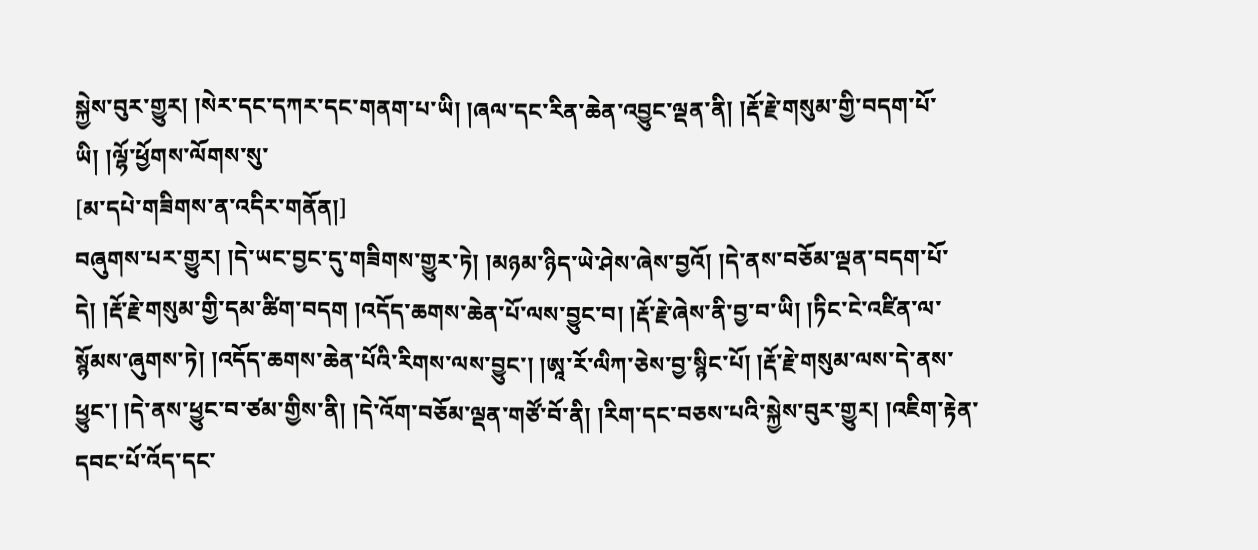སྐྱེས་བུར་གྱུར། །སེར་དང་དཀར་དང་གནག་པ་ཡི། །ཞལ་དང་རིན་ཆེན་འབྱུང་ལྡན་ནི། །རྡོ་རྗེ་གསུམ་གྱི་བདག་པོ་ཡི། །ལྷོ་ཕྱོགས་ལོགས་སུ་
[མ་དཔེ་གཟིགས་ན་འདིར་གནོན།]
བཞུགས་པར་གྱུར། །དེ་ཡང་བྱང་དུ་གཟིགས་གྱུར་ཏེ། །མཉམ་ཉིད་ཡེ་ཤེས་ཞེས་བྱའོ། །དེ་ནས་བཅོམ་ལྡན་བདག་པོ་དེ། །རྡོ་རྗེ་གསུམ་གྱི་དམ་ཚིག་བདག །འདོད་ཆགས་ཆེན་པོ་ལས་བྱུང་བ། །རྡོ་རྗེ་ཞེས་ནི་བྱ་བ་ཡི། །ཏིང་ངེ་འཛིན་ལ་སྙོམས་ཞུགས་ཏེ། །འདོད་ཆགས་ཆེན་པོའི་རིགས་ལས་བྱུང་། །ཨཱ་རོ་ལིཀ་ཅེས་བྱ་སྙིང་པོ། །རྡོ་རྗེ་གསུམ་ལས་དེ་ནས་ཕྱུང་། །དེ་ནས་ཕྱུང་བ་ཙམ་གྱིས་ནི། །དེ་འོག་བཅོམ་ལྡན་གཙོ་བོ་ནི། །རིག་དང་བཅས་པའི་སྐྱེས་བུར་གྱུར། །འཇིག་རྟེན་དབང་པོ་འོད་དང་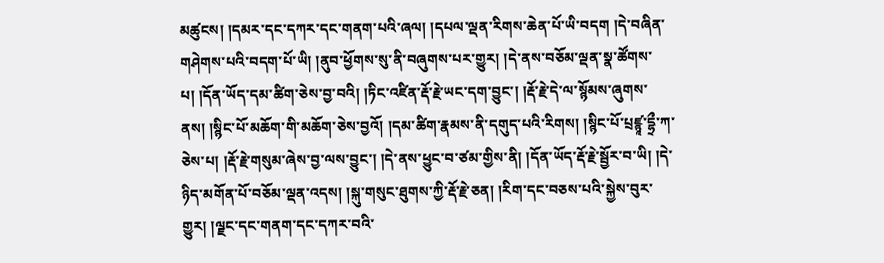མཚུངས། །དམར་དང་དཀར་དང་གནག་པའི་ཞལ། །དཔལ་ལྡན་རིགས་ཆེན་པོ་ཡི་བདག །དེ་བཞིན་གཤེགས་པའི་བདག་པོ་ཡི། །ནུབ་ཕྱོགས་སུ་ནི་བཞུགས་པར་གྱུར། །དེ་ནས་བཅོམ་ལྡན་སྣ་ཚོགས་པ། །དོན་ཡོད་དམ་ཚིག་ཅེས་བྱ་བའི། །ཏིང་འཛིན་རྡོ་རྗེ་ཡང་དག་བྱུང་། །རྡོ་རྗེ་དེ་ལ་སྙོམས་ཞུགས་ནས། །སྙིང་པོ་མཆོག་གི་མཆོག་ཅེས་བྱའོ། །དམ་ཚིག་རྣམས་ནི་དགུད་པའི་རིགས། །སྙིང་པོ་པྲཛྙཱ་དྷྲྀ་ཀ་ཅེས་པ། །རྡོ་རྗེ་གསུམ་ཞེས་བྱ་ལས་བྱུང་། །དེ་ནས་ཕྱུང་བ་ཙམ་གྱིས་ནི། །དོན་ཡོད་རྡོ་རྗེ་སྦྱོར་བ་ཡི། །དེ་ཉིད་མགོན་པོ་བཅོམ་ལྡན་འདས། །སྐུ་གསུང་ཐུགས་ཀྱི་རྡོ་རྗེ་ཅན། །རིག་དང་བཅས་པའི་སྐྱེས་བུར་གྱུར། །ལྗང་དང་གནག་དང་དཀར་བའི་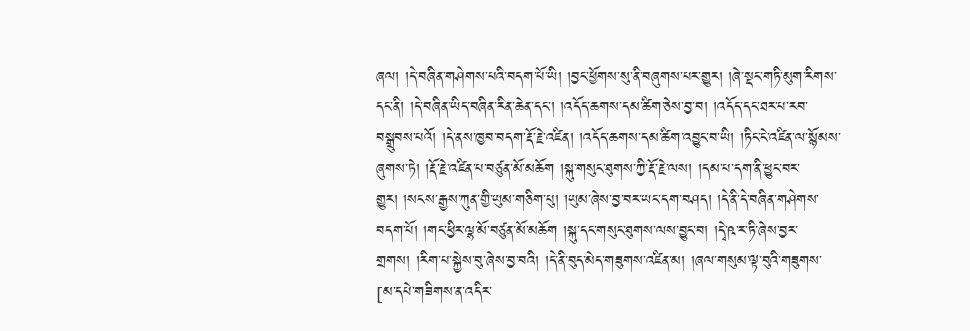ཞལ། །དེ་བཞིན་གཤེགས་པའི་བདག་པོ་ཡི། །བྱང་ཕྱོགས་སུ་ནི་བཞུགས་པར་གྱུར། །ཞེ་སྡང་གཏི་མུག་རིགས་དང་ནི། །དེ་བཞིན་ཡིད་བཞིན་རིན་ཆེན་དང་། །འདོད་ཆགས་དམ་ཚིག་ཅེས་བྱ་བ། །འདོད་དང་ཐར་པ་རབ་བསྒྲུབས་པའོ། །དེ་ནས་ཁྱབ་བདག་རྡོ་རྗེ་འཛིན། །འདོད་ཆགས་དམ་ཚིག་འབྱུང་བ་ཡི། །ཏིང་ངེ་འཛིན་ལ་སྙོམས་ཞུགས་ཏེ། །རྡོ་རྗེ་འཛིན་པ་བཙུན་མོ་མཆོག །སྐུ་གསུང་ཐུགས་ཀྱི་རྡོ་རྗེ་ལས། །དམ་པ་དག་ནི་ཕྱུང་བར་གྱུར། །སངས་རྒྱས་ཀུན་གྱི་ཡུམ་གཅིག་པུ། །ཡུམ་ཞེས་བྱ་བར་ཡང་དག་བཤད། །དེ་ནི་དེ་བཞིན་གཤེགས་བདག་པོ། །གང་ཕྱིར་ལྷ་མོ་བཙུན་མོ་མཆོག །སྐུ་དང་གསུང་ཐུགས་ལས་བྱུང་བ། །དྭེ་ཥ་ར་ཏི་ཞེས་བྱར་གྲགས། །རིག་པ་སྐྱེས་བུ་ཞེས་བྱ་བའི། །དེ་ནི་བུད་མེད་གཟུགས་འཛིན་མ། །ཞལ་གསུམ་ལྟ་བུའི་གཟུགས་
[མ་དཔེ་གཟིགས་ན་འདིར་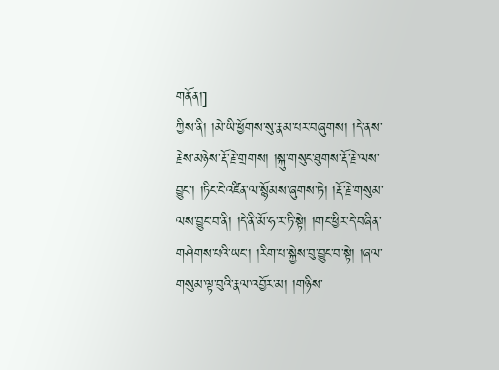གནོན།]
ཀྱིས་ནི། །མེ་ཡི་ཕྱོགས་སུ་རྣམ་པར་བཞུགས། །དེ་ནས་རྗེས་མཉེས་རྡོ་རྗེ་གྲགས། །སྐུ་གསུང་ཐུགས་རྡོ་རྗེ་ལས་བྱུང་། །ཏིང་ངེ་འཛིན་ལ་སྙོམས་ཞུགས་ཏེ། །རྡོ་རྗེ་གསུམ་ལས་བྱུང་བ་ནི། །དེ་ནི་མོ་ཧ་ར་ཏི་སྟེ། །གང་ཕྱིར་དེ་བཞིན་གཤེགས་པའི་ཡང་། །རིག་པ་སྐྱེས་བུ་བྱུང་བ་སྟེ། །ཞལ་གསུམ་ལྟ་བུའི་རྣལ་འབྱོར་མ། །གཉིས་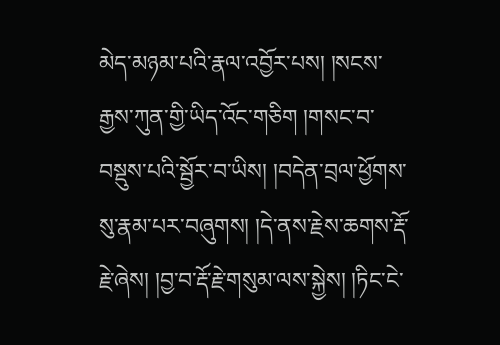མེད་མཉམ་པའི་རྣལ་འབྱོར་པས། །སངས་རྒྱས་ཀུན་གྱི་ཡིད་འོང་གཅིག །གསང་བ་བསྡུས་པའི་སྦྱོར་བ་ཡིས། །བདེན་བྲལ་ཕྱོགས་སུ་རྣམ་པར་བཞུགས། །དེ་ནས་རྗེས་ཆགས་རྡོ་རྗེ་ཞེས། །བྱ་བ་རྡོ་རྗེ་གསུམ་ལས་སྐྱེས། །ཏིང་ངེ་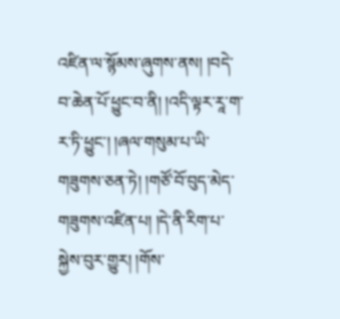འཛིན་ལ་སྙོམས་ཞུགས་ནས། །བདེ་བ་ཆེན་པོ་ཕྱུང་བ་ནི། །འདི་ལྟར་རཱ་ག་ར་ཏི་ཕྱུང་། །ཞལ་གསུམ་པ་ཡི་གཟུགས་ཅན་ཏེ། །གཙོ་བོ་བུད་མེད་གཟུགས་འཛིན་པ། །དེ་ནི་རིག་པ་སྐྱེས་བུར་གྱུར། །གོས་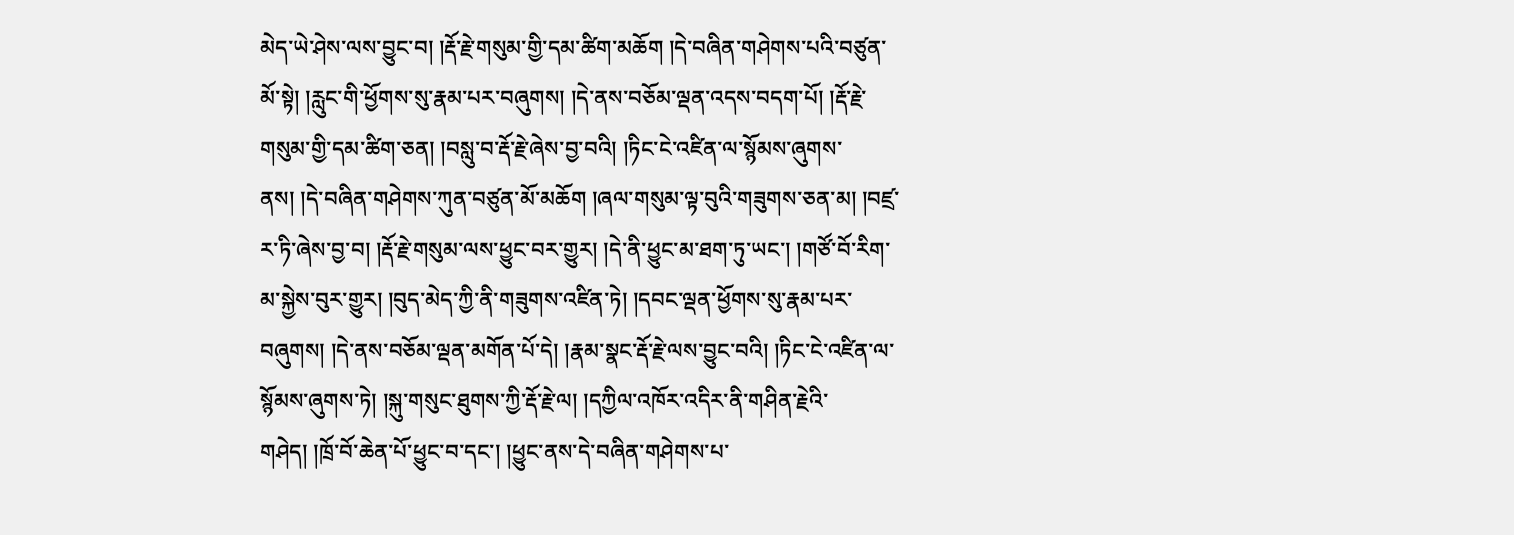མེད་ཡེ་ཤེས་ལས་བྱུང་བ། །རྡོ་རྗེ་གསུམ་གྱི་དམ་ཚིག་མཆོག །དེ་བཞིན་གཤེགས་པའི་བཙུན་མོ་སྟེ། །རླུང་གི་ཕྱོགས་སུ་རྣམ་པར་བཞུགས། །དེ་ནས་བཅོམ་ལྡན་འདས་བདག་པོ། །རྡོ་རྗེ་གསུམ་གྱི་དམ་ཚིག་ཅན། །བསླུ་བ་རྡོ་རྗེ་ཞེས་བྱ་བའི། །ཏིང་ངེ་འཛིན་ལ་སྙོམས་ཞུགས་ནས། །དེ་བཞིན་གཤེགས་ཀུན་བཙུན་མོ་མཆོག །ཞལ་གསུམ་ལྟ་བུའི་གཟུགས་ཅན་མ། །བཛྲ་ར་ཏི་ཞེས་བྱ་བ། །རྡོ་རྗེ་གསུམ་ལས་ཕྱུང་བར་གྱུར། །དེ་ནི་ཕྱུང་མ་ཐག་ཏུ་ཡང་། །གཙོ་བོ་རིག་མ་སྐྱེས་བུར་གྱུར། །བུད་མེད་ཀྱི་ནི་གཟུགས་འཛིན་ཏེ། །དབང་ལྡན་ཕྱོགས་སུ་རྣམ་པར་བཞུགས། །དེ་ནས་བཅོམ་ལྡན་མགོན་པོ་དེ། །རྣམ་སྣང་རྡོ་རྗེ་ལས་བྱུང་བའི། །ཏིང་ངེ་འཛིན་ལ་སྙོམས་ཞུགས་ཏེ། །སྐུ་གསུང་ཐུགས་ཀྱི་རྡོ་རྗེ་ལ། །དཀྱིལ་འཁོར་འདིར་ནི་གཤིན་རྗེའི་གཤེད། །ཁྲོ་བོ་ཆེན་པོ་ཕྱུང་བ་དང་། །ཕྱུང་ནས་དེ་བཞིན་གཤེགས་པ་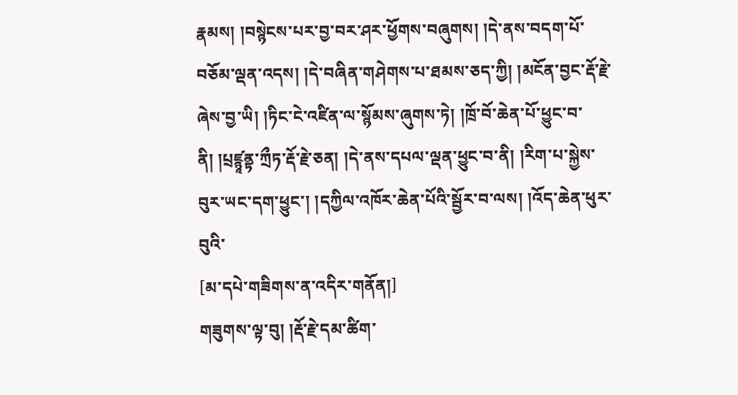རྣམས། །བསྙེངས་པར་བྱ་བར་ཤར་ཕྱོགས་བཞུགས། །དེ་ནས་བདག་པོ་བཅོམ་ལྡན་འདས། །དེ་བཞིན་གཤེགས་པ་ཐམས་ཅད་ཀྱི། །མངོན་བྱང་རྡོ་རྗེ་ཞེས་བྱ་ཡི། །ཏིང་ངེ་འཛིན་ལ་སྙོམས་ཞུགས་ཏེ། །ཁྲོ་བོ་ཆེན་པོ་ཕྱུང་བ་ནི། །པྲཛྙཱནྟ་ཀྲྀཏ་རྡོ་རྗེ་ཅན། །དེ་ནས་དཔལ་ལྡན་ཕྱུང་བ་ནི། །རིག་པ་སྐྱེས་བུར་ཡང་དག་ཕྱུང་། །དཀྱིལ་འཁོར་ཆེན་པོའི་སྦྱོར་བ་ལས། །འོད་ཆེན་ཕུར་བུའི་
[མ་དཔེ་གཟིགས་ན་འདིར་གནོན།]
གཟུགས་ལྟ་བུ། །རྡོ་རྗེ་དམ་ཚིག་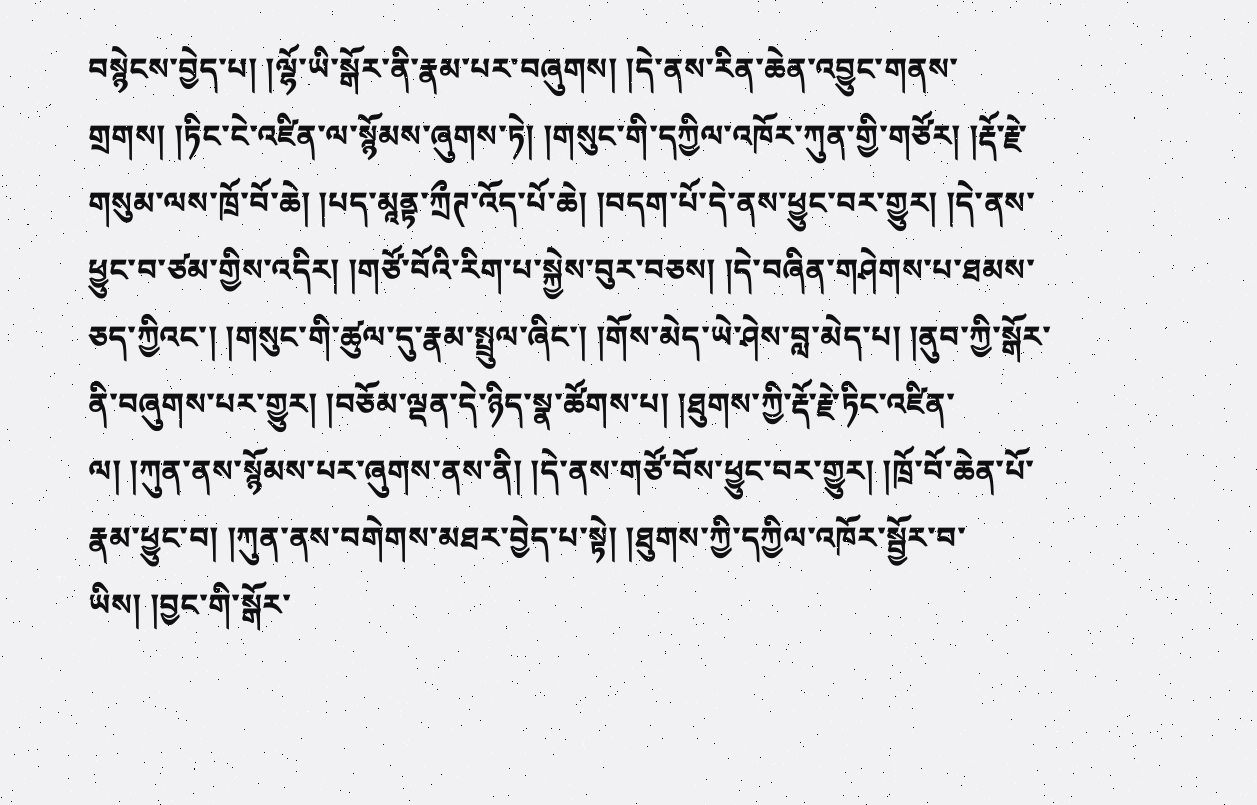བསྙེངས་བྱེད་པ། །ལྷོ་ཡི་སྒོར་ནི་རྣམ་པར་བཞུགས། །དེ་ནས་རིན་ཆེན་འབྱུང་གནས་གྲགས། །ཏིང་ངེ་འཛིན་ལ་སྙོམས་ཞུགས་ཏེ། །གསུང་གི་དཀྱིལ་འཁོར་ཀུན་གྱི་གཙོར། །རྡོ་རྗེ་གསུམ་ལས་ཁྲོ་བོ་ཆེ། །པད་མཱནྟ་ཀྲྀཊ་འོད་པོ་ཆེ། །བདག་པོ་དེ་ནས་ཕྱུང་བར་གྱུར། །དེ་ནས་ཕྱུང་བ་ཙམ་གྱིས་འདིར། །གཙོ་བོའི་རིག་པ་སྐྱེས་བུར་བཅས། །དེ་བཞིན་གཤེགས་པ་ཐམས་ཅད་ཀྱིའང་། །གསུང་གི་ཚུལ་དུ་རྣམ་སྤྲུལ་ཞིང་། །གོས་མེད་ཡེ་ཤེས་བླ་མེད་པ། །ནུབ་ཀྱི་སྒོར་ནི་བཞུགས་པར་གྱུར། །བཅོམ་ལྡན་དེ་ཉིད་སྣ་ཚོགས་པ། །ཐུགས་ཀྱི་རྡོ་རྗེ་ཏིང་འཛིན་ལ། །ཀུན་ནས་སྙོམས་པར་ཞུགས་ནས་ནི། །དེ་ནས་གཙོ་བོས་ཕྱུང་བར་གྱུར། །ཁྲོ་བོ་ཆེན་པོ་རྣམ་ཕྱུང་བ། །ཀུན་ནས་བགེགས་མཐར་བྱེད་པ་སྟེ། །ཐུགས་ཀྱི་དཀྱིལ་འཁོར་སྦྱོར་བ་ཡིས། །བྱང་གི་སྒོར་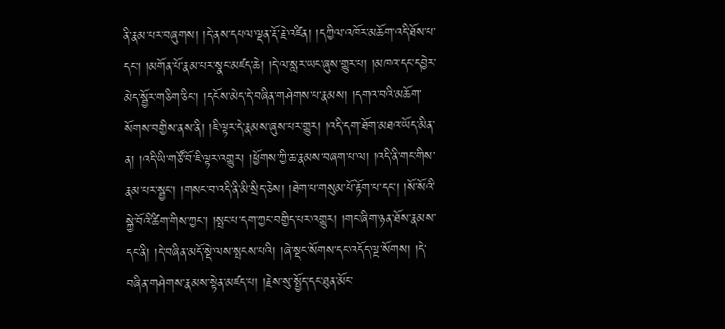ནི་རྣམ་པར་བཞུགས། །དེ་ནས་དཔལ་ལྡན་རྡོ་རྗེ་འཛིན། །དཀྱིལ་འཁོར་མཆོག་འདི་ཐོས་པ་དང་། །མགོན་པོ་རྣམ་པར་སྣང་མཛད་ཆེ། །དེ་ལ་སླར་ཡང་ཞུས་གྱུར་པ། །མཁའ་དང་དབྱེར་མེད་སྦྱོར་གཅིག་ཅིང་། །དངོས་མེད་དེ་བཞིན་གཤེགས་པ་རྣམས། །དགའ་བའི་མཆོག་སོགས་བགྱིས་ནས་ནི། །ཇི་ལྟར་དེ་རྣམས་ཞུས་པར་གྱུར། །འདི་དག་ཐོག་མཐའ་ཡོད་མིན་ན། །འདི་ཡི་གཙོ་བོ་ཇི་ལྟར་འགྱུར། །ཕྱོགས་ཀྱི་ཆ་རྣམས་བཞག་པ་ལ། །འདི་ནི་གང་གིས་རྣམ་པར་སྦྱང་། །གསང་བ་འདི་ནི་མི་སྲིད་ཅེས། །ཐེག་པ་གསུམ་པོ་རྟོག་པ་དང་། །སོ་སོའི་སྐྱེ་བོའི་ཚིག་གིས་ཀྱང་། །སྤང་པ་དག་ཀྱང་བགྱིད་པར་འགྱུར། །གང་ཞིག་ཉན་ཐོས་རྣམས་དང་ནི། །དེ་བཞིན་མདོ་སྡེ་ལས་སྤངས་པའི། །ཞེ་སྡང་སོགས་དང་འདོད་ལྔ་སོགས། །དེ་བཞིན་གཤེགས་རྣམས་སྟེན་མཛད་པ། །རྗེས་སུ་སྤྱོད་དང་ཐུན་མོང་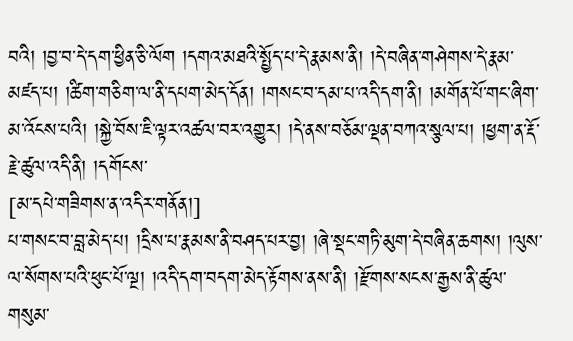བའི། །བྱ་བ་དེ་དག་ཕྱིན་ཅི་ལོག །དགའ་མཐའི་སྤྱོད་པ་དེ་རྣམས་ནི། །དེ་བཞིན་གཤེགས་དེ་རྣམ་མཛད་པ། །ཚིག་གཅིག་ལ་ནི་དཔག་མེད་དོན། །གསང་བ་དམ་པ་འདི་དག་ནི། །མགོན་པོ་གང་ཞིག་མ་འོངས་པའི། །སྐྱེ་བོས་ཇི་ལྟར་འཚལ་བར་འགྱུར། །དེ་ནས་བཅོམ་ལྡན་བཀའ་སྩལ་པ། །ཕྱག་ན་རྡོ་རྗེ་ཚུལ་འདི་ནི། །དགོངས་
[མ་དཔེ་གཟིགས་ན་འདིར་གནོན།]
པ་གསང་བ་བླ་མེད་པ། །དྲིས་པ་རྣམས་ནི་བཤད་པར་བྱ། །ཞེ་སྡང་གཏི་མུག་དེ་བཞིན་ཆགས། །ལུས་ལ་སོགས་པའི་ཕུང་པོ་ལྔ། །འདི་དག་བདག་མེད་རྟོགས་ནས་ནི། །རྫོགས་སངས་རྒྱས་ནི་ཚུལ་གསུམ་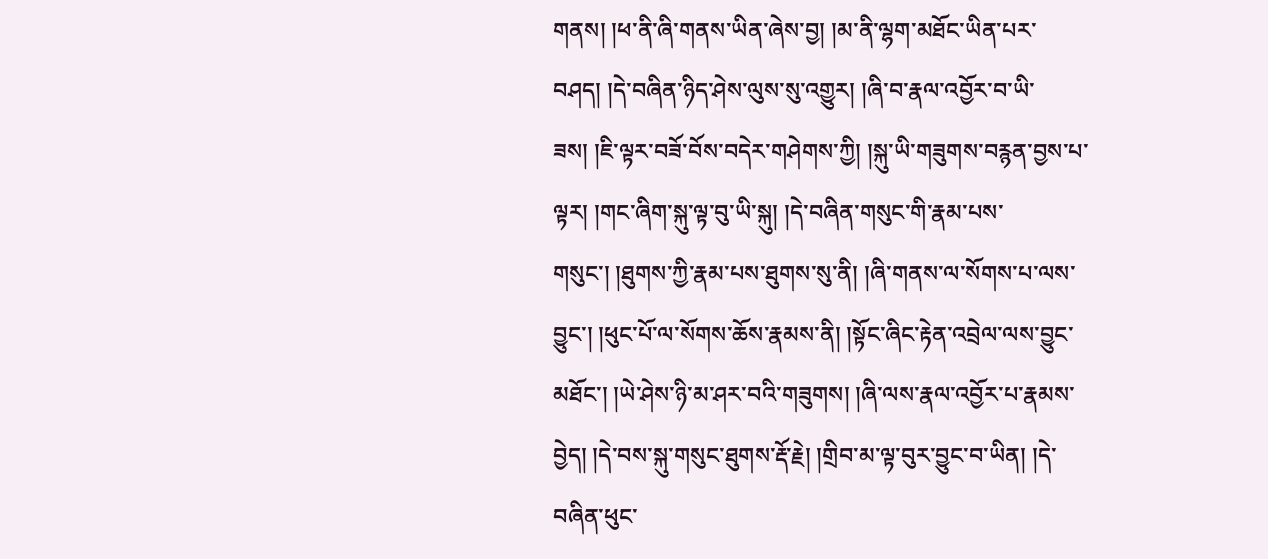གནས། །ཕ་ནི་ཞི་གནས་ཡིན་ཞེས་བྱ། །མ་ནི་ལྷག་མཐོང་ཡིན་པར་བཤད། །དེ་བཞིན་ཉིད་ཤེས་ལུས་སུ་འགྱུར། །ཞི་བ་རྣལ་འབྱོར་བ་ཡི་ཟས། །ཇི་ལྟར་བཟོ་བོས་བདེར་གཤེགས་ཀྱི། །སྐུ་ཡི་གཟུགས་བརྙན་བྱས་པ་ལྟར། །གང་ཞིག་སྐུ་ལྟ་བུ་ཡི་སྐུ། །དེ་བཞིན་གསུང་གི་རྣམ་པས་གསུང་། །ཐུགས་ཀྱི་རྣམ་པས་ཐུགས་སུ་ནི། །ཞི་གནས་ལ་སོགས་པ་ལས་བྱུང་། །ཕུང་པོ་ལ་སོགས་ཆོས་རྣམས་ནི། །སྟོང་ཞིང་རྟེན་འབྲེལ་ལས་བྱུང་མཐོང་། །ཡེ་ཤེས་ཉི་མ་ཤར་བའི་གཟུགས། །ཞི་ལས་རྣལ་འབྱོར་པ་རྣམས་བྱེད། །དེ་བས་སྐུ་གསུང་ཐུགས་རྡོ་རྗེ། །གྲིབ་མ་ལྟ་བུར་བྱུང་བ་ཡིན། །དེ་བཞིན་ཕུང་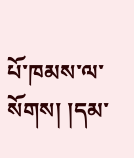པོ་ཁམས་ལ་སོགས། །དམ་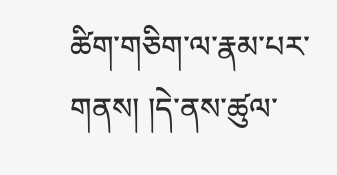ཚིག་གཅིག་ལ་རྣམ་པར་གནས། །དེ་ནས་ཚུལ་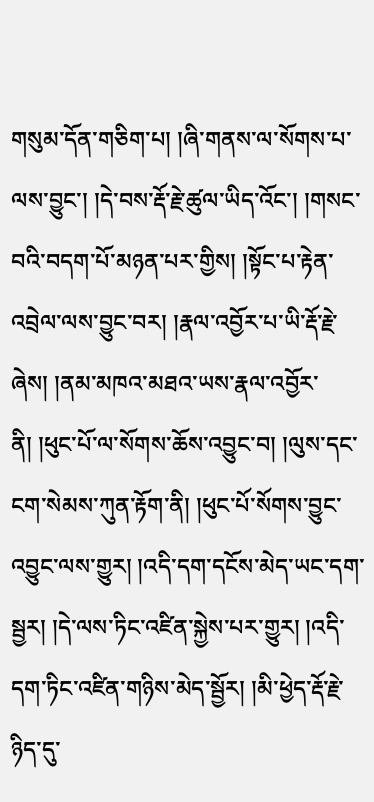གསུམ་དོན་གཅིག་པ། །ཞི་གནས་ལ་སོགས་པ་ལས་བྱུང་། །དེ་བས་རྡོ་རྗེ་ཚུལ་ཡིད་འོང་། །གསང་བའི་བདག་པོ་མཉན་པར་གྱིས། །སྟོང་པ་རྟེན་འབྲེལ་ལས་བྱུང་བར། །རྣལ་འབྱོར་པ་ཡི་རྡོ་རྗེ་ཞེས། །ནམ་མཁའ་མཐའ་ཡས་རྣལ་འབྱོར་ནི། །ཕུང་པོ་ལ་སོགས་ཆོས་འབྱུང་བ། །ལུས་དང་ངག་སེམས་ཀུན་རྟོག་ནི། །ཕུང་པོ་སོགས་བྱུང་འབྱུང་ལས་གྱུར། །འདི་དག་དངོས་མེད་ཡང་དག་སྦྱར། །དེ་ལས་ཏིང་འཛིན་སྐྱེས་པར་གྱུར། །འདི་དག་ཏིང་འཛིན་གཉིས་མེད་སྦྱོར། །མི་ཕྱེད་རྡོ་རྗེ་ཉིད་དུ་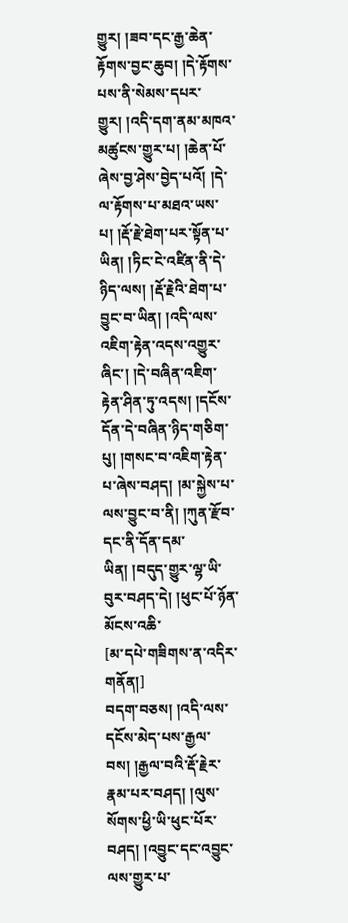གྱུར། །ཟབ་དང་རྒྱ་ཆེན་རྟོགས་བྱང་ཆུབ། །དེ་རྟོགས་པས་ནི་སེམས་དཔར་གྱུར། །འདི་དག་ནམ་མཁའ་མཚུངས་གྱུར་པ། །ཆེན་པོ་ཞེས་བྱ་ཤེས་བྱེད་པའོ། །དེ་ལ་རྟོགས་པ་མཐའ་ཡས་པ། །རྡོ་རྗེ་ཐེག་པར་སྟོན་པ་ཡིན། །ཏིང་ངེ་འཛིན་ནི་དེ་ཉིད་ལས། །རྡོ་རྗེའི་ཐེག་པ་བྱུང་བ་ཡིན། །འདི་ལས་འཇིག་རྟེན་འདས་འགྱུར་ཞིང་། །དེ་བཞིན་འཇིག་རྟེན་ཤིན་ཏུ་འདས། །དངོས་དོན་དེ་བཞིན་ཉིད་གཅིག་པུ། །གསང་བ་འཇིག་རྟེན་པ་ཞེས་བཤད། །མ་སྐྱེས་པ་ལས་བྱུང་བ་ནི། །ཀུན་རྫོབ་དང་ནི་དོན་དམ་ཡིན། །བདུད་གྱུར་ལྷ་ཡི་བུར་བཤད་དེ། །ཕུང་པོ་ཉོན་མོངས་འཆི་
[མ་དཔེ་གཟིགས་ན་འདིར་གནོན།]
བདག་བཅས། །འདི་ལས་དངོས་མེད་པས་རྒྱལ་བས། །རྒྱལ་བའི་རྡོ་རྗེར་རྣམ་པར་བཤད། །ལུས་སོགས་ཕྱི་ཡི་ཕུང་པོར་བཤད། །འབྱུང་དང་འབྱུང་ལས་གྱུར་པ་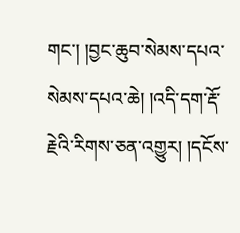གང་། །བྱང་ཆུབ་སེམས་དཔའ་སེམས་དཔའ་ཆེ། །འདི་དག་རྡོ་རྗེའི་རིགས་ཅན་འགྱུར། །དངོས་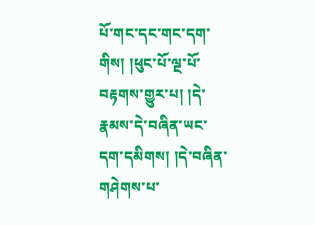པོ་གང་དང་གང་དག་གིས། །ཕུང་པོ་ལྔ་པོ་བརྟགས་གྱུར་པ། །དེ་རྣམས་དེ་བཞིན་ཡང་དག་དམིགས། །དེ་བཞིན་གཤེགས་པ་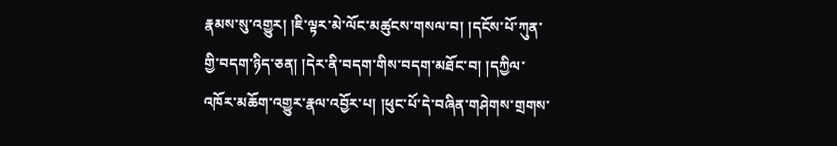རྣམས་སུ་འགྱུར། །ཇི་ལྟར་མེ་ལོང་མཚུངས་གསལ་བ། །དངོས་པོ་ཀུན་གྱི་བདག་ཉིད་ཅན། །དེར་ནི་བདག་གིས་བདག་མཐོང་བ། །དཀྱིལ་འཁོར་མཆོག་འགྱུར་རྣལ་འབྱོར་པ། །ཕུང་པོ་དེ་བཞིན་གཤེགས་གྲགས་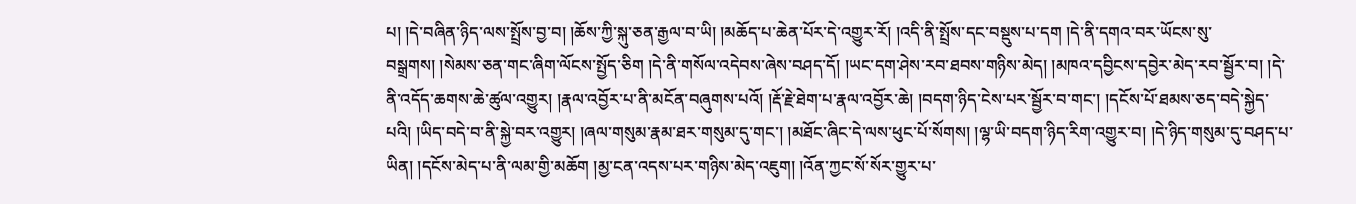པ། །དེ་བཞིན་ཉིད་ལས་སྤྲོས་བྱ་བ། །ཆོས་ཀྱི་སྐུ་ཅན་རྒྱལ་བ་ཡི། །མཆོད་པ་ཆེན་པོར་དེ་འགྱུར་རོ། །འདི་ནི་སྤྲོས་དང་བསྡུས་པ་དག །དེ་ནི་དགའ་བར་ཡོངས་སུ་བསྒྲགས། །སེམས་ཅན་གང་ཞིག་ལོངས་སྤྱོད་ཅིག །དེ་ནི་གསོལ་འདེབས་ཞེས་བཤད་དོ། །ཡང་དག་ཤེས་རབ་ཐབས་གཉིས་མེད། །མཁའ་དབྱིངས་དབྱེར་མེད་རབ་སྦྱོར་བ། །དེ་ནི་འདོད་ཆགས་ཆེ་ཚུལ་འགྱུར། །རྣལ་འབྱོར་པ་ནི་མངོན་བཞུགས་པའོ། །རྡོ་རྗེ་ཐེག་པ་རྣལ་འབྱོར་ཆེ། །བདག་ཉིད་ངེས་པར་སྦྱོར་བ་གང་། །དངོས་པོ་ཐམས་ཅད་བདེ་སྐྱེད་པའི། །ཡིད་བདེ་བ་ནི་སྐྱེ་བར་འགྱུར། །ཞལ་གསུམ་རྣམ་ཐར་གསུམ་དུ་གང་། །མཐོང་ཞིང་དེ་ལས་ཕུང་པོ་སོགས། །ལྷ་ཡི་བདག་ཉིད་རིག་འགྱུར་བ། །དེ་ཉིད་གསུམ་དུ་བཤད་པ་ཡིན། །དངོས་མེད་པ་ནི་ལམ་གྱི་མཆོག །མྱ་ངན་འདས་པར་གཉིས་མེད་འཇུག། །འོན་ཀྱང་སོ་སོར་གྱུར་པ་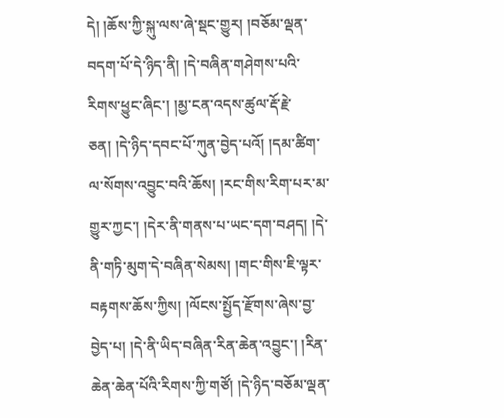དེ། །ཆོས་ཀྱི་སྐུ་ལས་ཞེ་སྡང་གྱུར། །བཅོམ་ལྡན་བདག་པོ་དེ་ཉིད་ནི། །དེ་བཞིན་གཤེགས་པའི་རིགས་ཕྱུང་ཞིང་། །མྱ་ངན་འདས་ཚུལ་རྡོ་རྗེ་ཅན། །དེ་ཉིད་དབང་པོ་ཀུན་བྱེད་པའོ། །དམ་ཚིག་ལ་སོགས་འབྱུང་བའི་ཆོས། །རང་གིས་རིག་པར་མ་གྱུར་ཀྱང་། །དེར་ནི་གནས་པ་ཡང་དག་བཤད། །དེ་ནི་གཏི་མུག་དེ་བཞིན་སེམས། །གང་གིས་ཇི་ལྟར་བརྟགས་ཆོས་ཀྱིས། །ལོངས་སྤྱོད་རྫོགས་ཞེས་བྱ་བྱེད་པ། །དེ་ནི་ཡིད་བཞིན་རིན་ཆེན་འབྱུང་། །རིན་ཆེན་ཆེན་པོའི་རིགས་ཀྱི་གཙོ། །དེ་ཉིད་བཅོམ་ལྡན་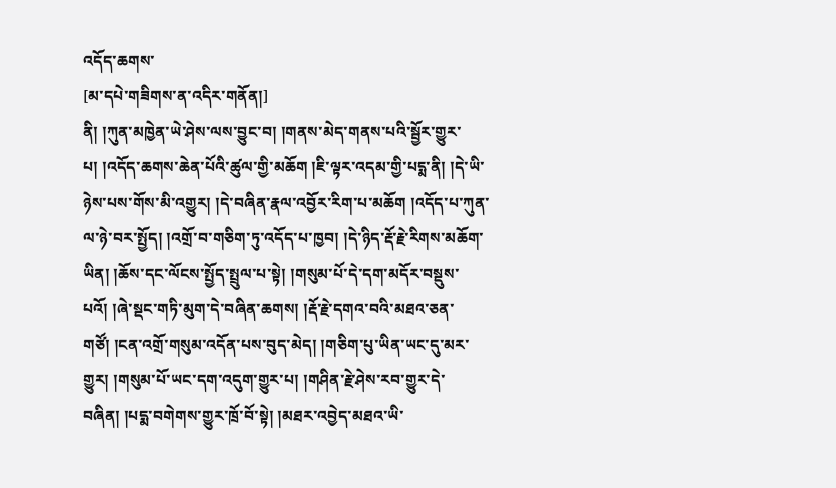འདོད་ཆགས་
[མ་དཔེ་གཟིགས་ན་འདིར་གནོན།]
ནི། །ཀུན་མཁྱེན་ཡེ་ཤེས་ལས་བྱུང་བ། །གནས་མེད་གནས་པའི་སྦྱོར་གྱུར་པ། །འདོད་ཆགས་ཆེན་པོའི་ཚུལ་གྱི་མཆོག །ཇི་ལྟར་འདམ་གྱི་པདྨ་ནི། །དེ་ཡི་ཉེས་པས་གོས་མི་འགྱུར། །དེ་བཞིན་རྣལ་འབྱོར་རིག་པ་མཆོག །འདོད་པ་ཀུན་ལ་ཉེ་བར་སྤྱོད། །འགྲོ་བ་གཅིག་ཏུ་འདོད་པ་ཁྱབ། །དེ་ཉིད་རྡོ་རྗེ་རིགས་མཆོག་ཡིན། །ཆོས་དང་ལོངས་སྤྱོད་སྤྲུལ་པ་སྟེ། །གསུམ་པོ་དེ་དག་མདོར་བསྡུས་པའོ། །ཞེ་སྡང་གཏི་མུག་དེ་བཞིན་ཆགས། །རྡོ་རྗེ་དགའ་བའི་མཐའ་ཅན་གཙོ། །ངན་འགྲོ་གསུམ་འདོན་པས་བུད་མེད། །གཅིག་པུ་ཡིན་ཡང་དུ་མར་གྱུར། །གསུམ་པོ་ཡང་དག་འདུག་གྱུར་པ། །གཤིན་རྗེ་ཤེས་རབ་གྱུར་དེ་བཞིན། །པདྨ་བགེགས་གྱུར་ཁྲོ་བོ་སྟེ། །མཐར་འབྱེད་མཐའ་ཡི་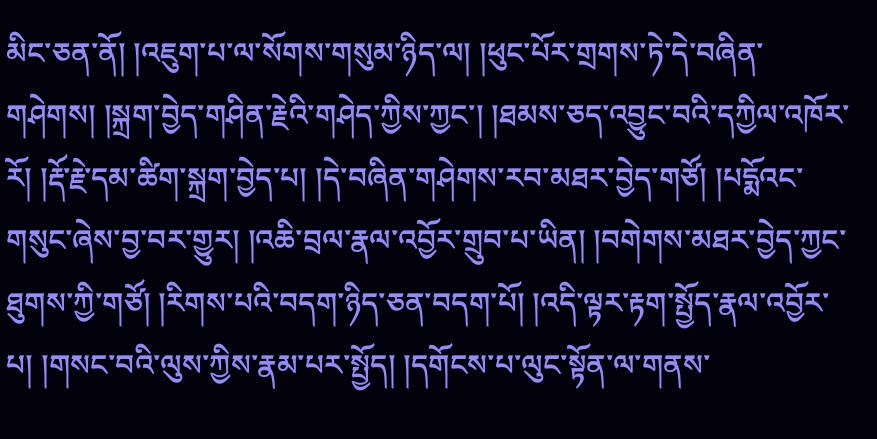མིང་ཅན་ནོ། །འཇུག་པ་ལ་སོགས་གསུམ་ཉིད་ལ། །ཕུང་པོར་གྲགས་ཏེ་དེ་བཞིན་གཤེགས། །སྐྲག་བྱེད་གཤིན་རྗེའི་གཤེད་ཀྱིས་ཀྱང་། །ཐམས་ཅད་འབྱུང་བའི་དཀྱིལ་འཁོར་རོ། །རྡོ་རྗེ་དམ་ཚིག་སྐྲག་བྱེད་པ། །དེ་བཞིན་གཤེགས་རབ་མཐར་བྱེད་གཙོ། །པདྨོའང་གསུང་ཞེས་བྱ་བར་གྱུར། །འཆི་བྲལ་རྣལ་འབྱོར་གྲུབ་པ་ཡིན། །བགེགས་མཐར་བྱེད་ཀྱང་ཐུགས་ཀྱི་གཙོ། །རིགས་པའི་བདག་ཉིད་ཅན་བདག་པོ། །འདི་ལྟར་རྟག་སྤྱོད་རྣལ་འབྱོར་པ། །གསང་བའི་ལུས་ཀྱིས་རྣམ་པར་སྤྱོད། །དགོངས་པ་ལུང་སྟོན་ལ་གནས་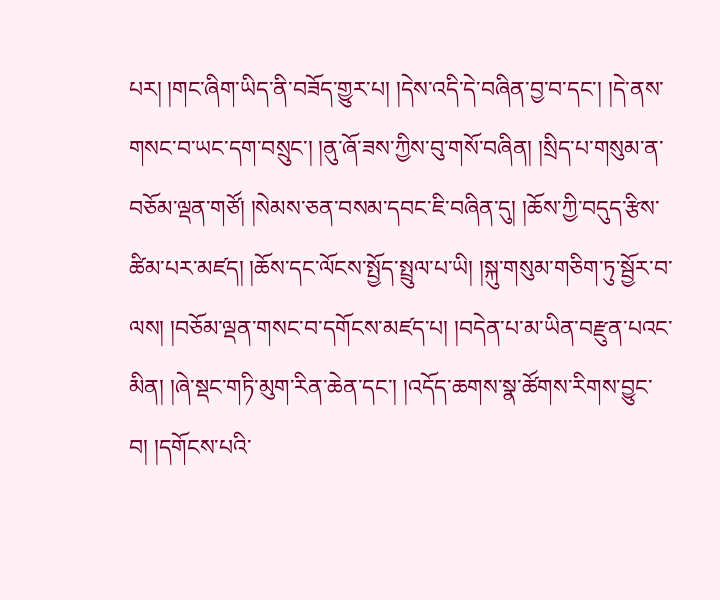པར། །གང་ཞིག་ཡིད་ནི་བཟོད་གྱུར་པ། །དེས་འདི་དེ་བཞིན་བྱ་བ་དང་། །དེ་ནས་གསང་བ་ཡང་དག་བསྲུང་། །ནུ་ཞོ་ཟས་ཀྱིས་བུ་གསོ་བཞིན། །སྲིད་པ་གསུམ་ན་བཅོམ་ལྡན་གཙོ། །སེམས་ཅན་བསམ་དབང་ཇི་བཞིན་དུ། །ཆོས་ཀྱི་བདུད་རྩིས་ཚིམ་པར་མཛད། །ཆོས་དང་ལོངས་སྤྱོད་སྤྲུལ་པ་ཡི། །སྐུ་གསུམ་གཅིག་ཏུ་སྦྱོར་བ་ལས། །བཅོམ་ལྡན་གསང་བ་དགོངས་མཛད་པ། །བདེན་པ་མ་ཡིན་བརྫུན་པའང་མིན། །ཞེ་སྡང་གཏི་མུག་རིན་ཆེན་དང་། །འདོད་ཆགས་སྣ་ཚོགས་རིགས་བྱུང་བ། །དགོངས་པའི་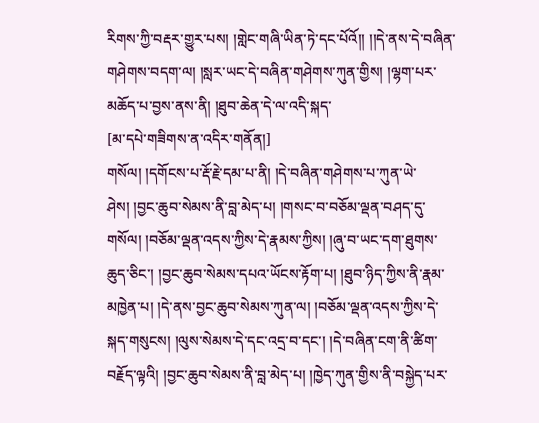རིགས་ཀྱི་བརྡར་གྱུར་པས། །གླེང་གཞི་ཡིན་ཏེ་དང་པོའོ།། །།དེ་ནས་དེ་བཞིན་གཤེགས་བདག་ལ། །སླར་ཡང་དེ་བཞིན་གཤེགས་ཀུན་གྱིས། །ལྷག་པར་མཆོད་པ་བྱས་ནས་ནི། །ཐུབ་ཆེན་དེ་ལ་འདི་སྐད་
[མ་དཔེ་གཟིགས་ན་འདིར་གནོན།]
གསོལ། །དགོངས་པ་རྡོ་རྗེ་དམ་པ་ནི། །དེ་བཞིན་གཤེགས་པ་ཀུན་ཡེ་ཤེས། །བྱང་ཆུབ་སེམས་ནི་བླ་མེད་པ། །གསང་བ་བཅོམ་ལྡན་བཤད་དུ་གསོལ། །བཅོམ་ལྡན་འདས་ཀྱིས་དེ་རྣམས་ཀྱིས། །ཞུ་བ་ཡང་དག་ཐུགས་ཆུད་ཅིང་། །བྱང་ཆུབ་སེམས་དཔའ་ཡོངས་རྟོག་པ། །ཐུབ་ཉིད་ཀྱིས་ནི་རྣམ་མཁྱེན་པ། །དེ་ནས་བྱང་ཆུབ་སེམས་ཀུན་ལ། །བཅོམ་ལྡན་འདས་ཀྱིས་དེ་སྐད་གསུངས། །ལུས་སེམས་དེ་དང་འདྲ་བ་དང་། །དེ་བཞིན་ངག་ནི་ཚིག་བརྗོད་ལྟའི། །བྱང་ཆུབ་སེམས་ནི་བླ་མེད་པ། །ཁྱེད་ཀུན་གྱིས་ནི་བསྐྱེད་པར་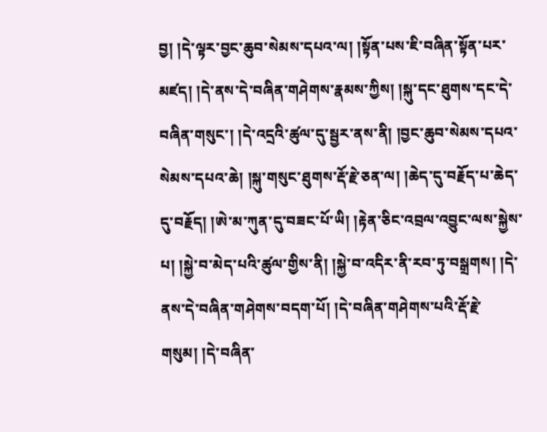བྱ། །དེ་ལྟར་བྱང་ཆུབ་སེམས་དཔའ་ལ། །སྟོན་པས་ཇི་བཞིན་སྟོན་པར་མཛད། །དེ་ནས་དེ་བཞིན་གཤེགས་རྣམས་ཀྱིས། །སྐུ་དང་ཐུགས་དང་དེ་བཞིན་གསུང་། །དེ་འདྲའི་ཚུལ་དུ་སྦྱར་ནས་ནི། །བྱང་ཆུབ་སེམས་དཔའ་སེམས་དཔའ་ཆེ། །སྐུ་གསུང་ཐུགས་རྡོ་རྗེ་ཅན་ལ། །ཆེད་དུ་བརྗོད་པ་ཆེད་དུ་བརྗོད། །ཨེ་མ་ཀུན་དུ་བཟང་པོ་ཡི། །རྟེན་ཅིང་འབྲལ་འབྱུང་ལས་སྐྱེས་པ། །སྐྱེ་བ་མེད་པའི་ཚུལ་གྱིས་ནི། །སྐྱེ་བ་འདིར་ནི་རབ་ཏུ་བསྒྲགས། །དེ་ནས་དེ་བཞིན་གཤེགས་བདག་པོ། །དེ་བཞིན་གཤེགས་པའི་རྡོ་རྗེ་གསུམ། །དེ་བཞིན་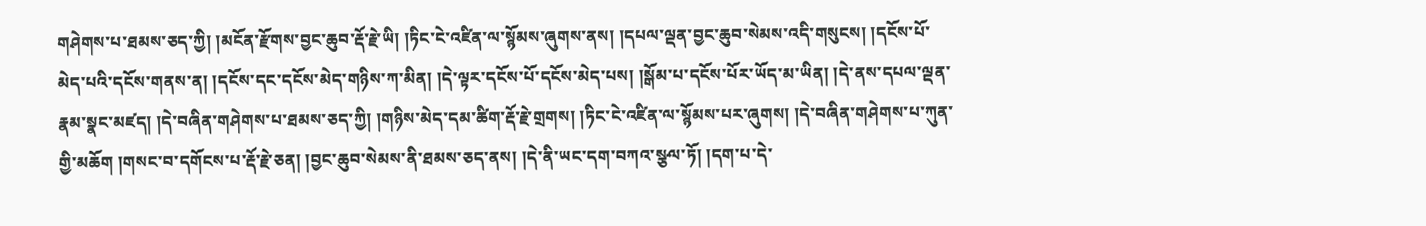གཤེགས་པ་ཐམས་ཅད་ཀྱི། །མངོན་རྫོགས་བྱང་ཆུབ་རྡོ་རྗེ་ཡི། །ཏིང་ངེ་འཛིན་ལ་སྙོམས་ཞུགས་ནས། །དཔལ་ལྡན་བྱང་ཆུབ་སེམས་འདི་གསུངས། །དངོས་པོ་མེད་པའི་དངོས་གནས་ན། །དངོས་དང་དངོས་མེད་གཉིས་ཀ་མིན། །དེ་ལྟར་དངོས་པོ་དངོས་མེད་པས། །སྒོམ་པ་དངོས་པོར་ཡོད་མ་ཡིན། །དེ་ནས་དཔལ་ལྡན་རྣམ་སྣང་མཛད། །དེ་བཞིན་གཤེགས་པ་ཐམས་ཅད་ཀྱི། །གཉིས་མེད་དམ་ཚིག་རྡོ་རྗེ་གྲགས། །ཏིང་ངེ་འཛིན་ལ་སྙོམས་པར་ཞུགས། །དེ་བཞིན་གཤེགས་པ་ཀུན་གྱི་མཆོག །གསང་བ་དགོངས་པ་རྡོ་རྗེ་ཅན། །བྱང་ཆུབ་སེམས་ནི་ཐམས་ཅད་ནས། །དེ་ནི་ཡང་དག་བཀའ་སྩལ་ཏོ། །དག་པ་དེ་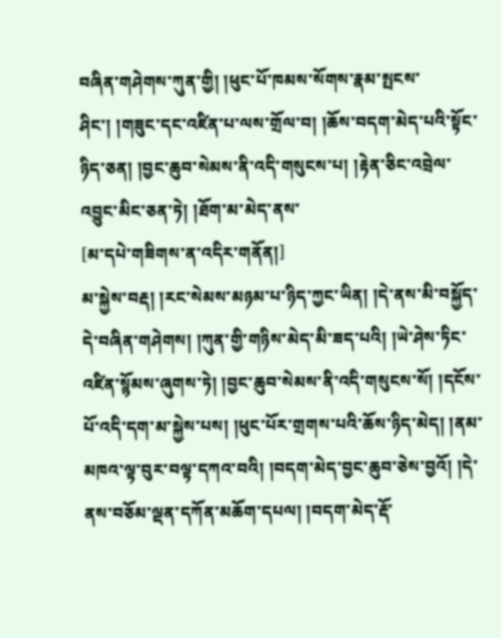བཞིན་གཤེགས་ཀུན་གྱི། །ཕུང་པོ་ཁམས་སོགས་རྣམ་སྤངས་ཤིང་། །གཟུང་དང་འཛིན་པ་ལས་གྲོལ་བ། །ཆོས་བདག་མེད་པའི་སྟོང་ཉིད་ཅན། །བྱང་ཆུབ་སེམས་ནི་འདི་གསུངས་པ། །རྟེན་ཅིང་འབྲེལ་འབྱུང་མིང་ཅན་ཏེ། །ཐོག་མ་མེད་ནས་
[མ་དཔེ་གཟིགས་ན་འདིར་གནོན།]
མ་སྐྱེས་བརྡ། །རང་སེམས་མཉམ་པ་ཉིད་ཀྱང་ཡིན། །དེ་ནས་མི་བསྐྱོད་དེ་བཞིན་གཤེགས། །ཀུན་གྱི་གཉིས་མེད་མི་ཟད་པའི། །ཡེ་ཤེས་ཏིང་འཛིན་སྙོམས་ཞུགས་ཏེ། །བྱང་ཆུབ་སེམས་ནི་འདི་གསུངས་སོ། །དངོས་པོ་འདི་དག་མ་སྐྱེས་པས། །ཕུང་པོར་གྲགས་པའི་ཆོས་ཉིད་མེད། །ནམ་མཁའ་ལྟ་བུར་བལྟ་དཀའ་བའི། །བདག་མེད་བྱང་ཆུབ་ཅེས་བྱའོ། །དེ་ནས་བཅོམ་ལྡན་དཀོན་མཆོག་དཔལ། །བདག་མེད་རྡོ་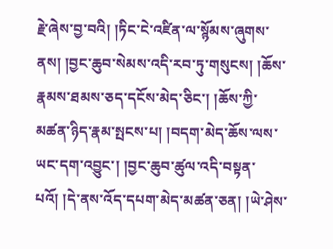རྗེ་ཞེས་བྱ་བའི། །ཏིང་ངེ་འཛིན་ལ་སྙོམས་ཞུགས་ནས། །བྱང་ཆུབ་སེམས་འདི་རབ་ཏུ་གསུངས། །ཆོས་རྣམས་ཐམས་ཅད་དངོས་མེད་ཅིང་། །ཆོས་ཀྱི་མཚན་ཉིད་རྣམ་སྤངས་པ། །བདག་མེད་ཆོས་ལས་ཡང་དག་འབྱུང་། །བྱང་ཆུབ་ཚུལ་འདི་བསྟན་པའོ། །དེ་ནས་འོད་དཔག་མེད་མཚན་ཅན། །ཡེ་ཤེས་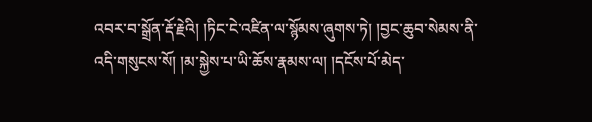འབར་བ་སྒྲོན་རྡོ་རྗེའི། །ཏིང་ངེ་འཛིན་ལ་སྙོམས་ཞུགས་ཏེ། །བྱང་ཆུབ་སེམས་ནི་འདི་གསུངས་སོ། །མ་སྐྱེས་པ་ཡི་ཆོས་རྣམས་ལ། །དངོས་པོ་མེད་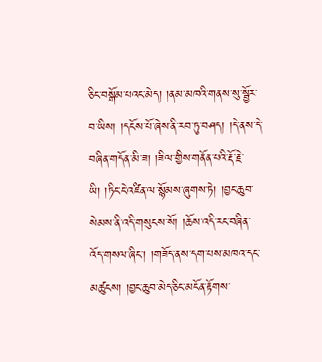ཅིང་བསྒོམ་པའང་མེད། །ནམ་མཁའི་གནས་སུ་སྦྱོར་བ་ཡིས། །དངོས་པོ་ཞེས་ནི་རབ་ཏུ་བཤད། །དེ་ནས་དེ་བཞིན་གདོན་མི་ཟ། །ཟིལ་གྱིས་གནོན་པའི་རྡོ་རྗེ་ཡི། །ཏིང་ངེ་འཛིན་ལ་སྙོམས་ཞུགས་ཏེ། །བྱང་ཆུབ་སེམས་ནི་འདི་གསུངས་སོ། །ཆོས་འདི་རང་བཞིན་འོད་གསལ་ཞིང་། །གཟོད་ནས་དག་པས་མཁའ་དང་མཚུངས། །བྱང་ཆུབ་མེད་ཅིང་མངོན་རྟོགས་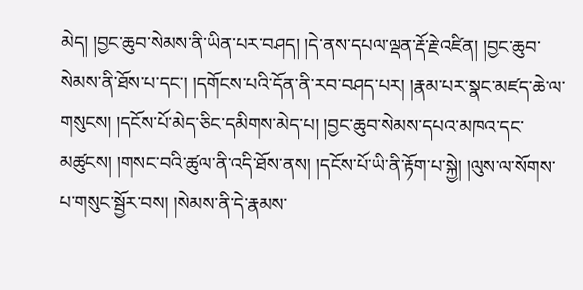མེད། །བྱང་ཆུབ་སེམས་ནི་ཡིན་པར་བཤད། །དེ་ནས་དཔལ་ལྡན་རྡོ་རྗེ་འཛིན། །བྱང་ཆུབ་སེམས་ནི་ཐོས་པ་དང་། །དགོངས་པའི་དོན་ནི་རབ་བཤད་པར། །རྣམ་པར་སྣང་མཛད་ཆེ་ལ་གསུངས། །དངོས་པོ་མེད་ཅིང་དམིགས་མེད་པ། །བྱང་ཆུབ་སེམས་དཔའ་མཁའ་དང་མཚུངས། །གསང་བའི་ཚུལ་ནི་འདི་ཐོས་ནས། །དངོས་པོ་ཡི་ནི་རྟོག་པ་སྐྱེ། །ལུས་ལ་སོགས་པ་གསུང་སྦྱོར་བས། །སེམས་ནི་དེ་རྣམས་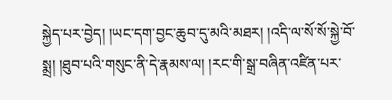སྐྱེད་པར་བྱེད། །ཡང་དག་བྱང་ཆུབ་དུ་མའི་མཐར། །འདི་ལ་སོ་སོ་སྐྱེ་བོ་སྨྲ། །ཐུབ་པའི་གསུང་ནི་དེ་རྣམས་ལ། །རང་གི་སྒྲ་བཞིན་འཛིན་པར་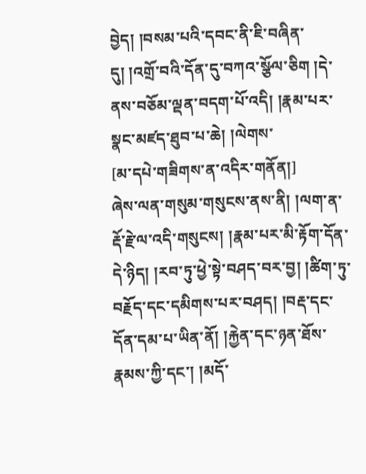བྱེད། །བསམ་པའི་དབང་ནི་ཇི་བཞིན་དུ། །འགྲོ་བའི་དོན་དུ་བཀའ་སྩོལ་ཅིག །དེ་ནས་བཅོམ་ལྡན་བདག་པོ་འདི། །རྣམ་པར་སྣང་མཛད་ཐུབ་པ་ཆེ། །ལེགས་
[མ་དཔེ་གཟིགས་ན་འདིར་གནོན།]
ཞེས་ལན་གསུམ་གསུངས་ནས་ནི། །ལག་ན་རྡོ་རྗེ་ལ་འདི་གསུངས། །རྣམ་པར་མི་རྟོག་དོན་དེ་ཉིད། །རབ་ཏུ་ཕྱེ་སྟེ་བཤད་བར་བྱ། །ཚིག་ཏུ་བརྗོད་དང་དམིགས་པར་བཤད། །བརྡ་དང་དོན་དམ་པ་ཡིན་ནོ། །རྐྱེན་དང་ཉན་ཐོས་རྣམས་ཀྱི་དང་། །མདོ་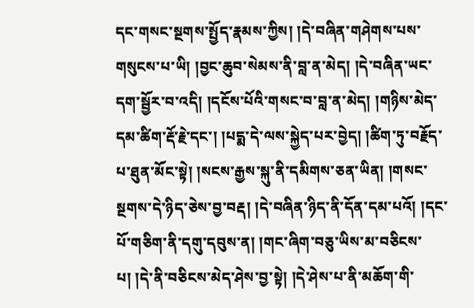དང་གསང་སྔགས་སྤྱོད་རྣམས་ཀྱིས། །དེ་བཞིན་གཤེགས་པས་གསུངས་པ་ཡི། །བྱང་ཆུབ་སེམས་ནི་བླ་ན་མེད། །དེ་བཞིན་ཡང་དག་སྦྱོར་བ་འདི། །དངོས་པོའི་གསང་བ་བླ་ན་མེད། །གཉིས་མེད་དམ་ཚིག་རྡོ་རྗེ་དང་། །པདྨ་དེ་ལས་སྐྱེད་པར་བྱེད། །ཚིག་ཏུ་བརྗོད་པ་ཐུན་མོང་སྟེ། །སངས་རྒྱས་སྐུ་ནི་དམིགས་ཅན་ཡིན། །གསང་སྔགས་དེ་ཉིད་ཅེས་བྱ་བརྡ། །དེ་བཞིན་ཉིད་ནི་དོན་དམ་པའོ། །དང་པོ་གཅིག་ནི་དགུ་དབུས་ན། །གང་ཞིག་བཅུ་ཡིས་མ་བཅིངས་པ། །དེ་ནི་བཅིངས་མེད་ཤེས་བྱ་སྟེ། །དེ་ཤེས་པ་ནི་མཆོག་གི་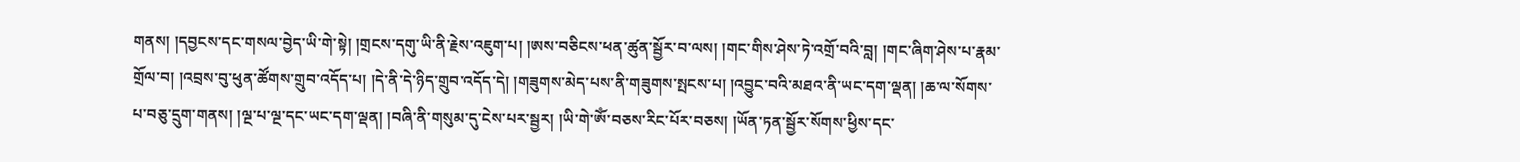གནས། །དབྱངས་དང་གསལ་བྱེད་ཡི་གེ་སྟེ། །གྲངས་དགུ་ཡི་ནི་རྗེས་འཇུག་པ། །ཨས་བཅིངས་ཕན་ཚུན་སྦྱོར་བ་ལས། །གང་གིས་ཤེས་ཏེ་འགྲོ་བའི་བླ། །གང་ཞིག་ཤེས་པ་རྣམ་གྲོལ་བ། །འབྲས་བུ་ཕུན་ཚོགས་གྲུབ་འདོད་པ། །དེ་ནི་དེ་ཉིད་གྲུབ་འདོད་དེ། །གཟུགས་མེད་པས་ནི་གཟུགས་སྤངས་པ། །འབྱུང་བའི་མཐའ་ནི་ཡང་དག་ལྡན། །ཆ་ལ་སོགས་པ་བཅུ་དྲུག་གནས། །ལྔ་པ་ལྔ་དང་ཡང་དག་ལྡན། །བཞི་ནི་གསུམ་དུ་ངེས་པར་སྦྱར། །ཡི་གེ་ཨོཾ་བཅས་རིང་པོར་བཅས། །ཡོན་ཏན་སྦྱོར་སོགས་ཕྱིས་དང་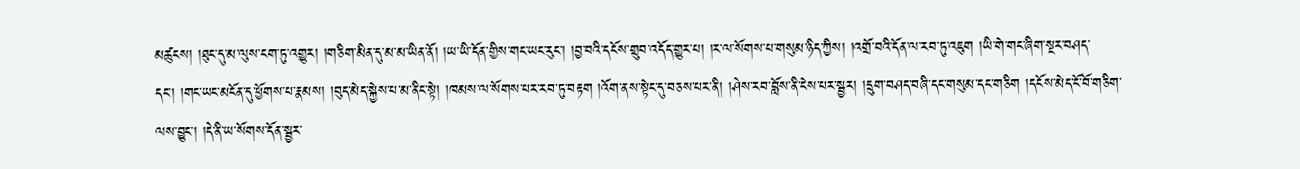མཚུངས། །ཐུང་དུ་མ་ལུས་ངག་ཏུ་འགྱུར། །གཅིག་མིན་དུ་མ་མ་ཡིན་ནོ། །ཡ་ཡི་དོན་གྱིས་གང་ཡང་རུང་། །བྱ་བའི་དངོས་གྲུབ་འདོད་གྱུར་པ། །ར་ལ་སོགས་པ་གསུམ་ཉིད་ཀྱིས། །འགྲོ་བའི་དོན་ལ་རབ་ཏུ་འཇུག །ཡི་གེ་གང་ཞིག་སྔར་བཤད་དང་། །གང་ཡང་མངོན་དུ་ཕྱོགས་པ་རྣམས། །བུད་མེད་སྐྱེས་པ་མ་ནིང་སྟེ། །ཁམས་ལ་སོགས་པར་རབ་ཏུ་བརྟག །འོག་ནས་སྟེང་དུ་བཅས་པར་ནི། །ཤེས་རབ་བློས་ནི་ངེས་པར་སྦྱར། །དྲུག་བཤད་བཞི་དང་གསུམ་དང་གཅིག །དངོས་མེད་ངོ་བོ་གཅིག་ལས་བྱུང་། །དེ་ནི་ཡ་སོགས་དོན་སྦྱར་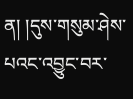ན། །དུས་གསུམ་ཤེས་པའང་འབྱུང་བར་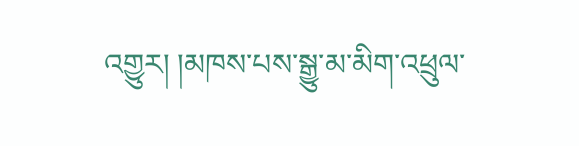འགྱུར། །མཁས་པས་སྒྱུ་མ་མིག་འཕྲུལ་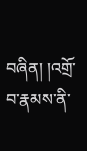བཞིན། །འགྲོ་བ་རྣམས་ནི་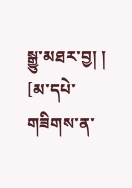སྒྱུ་མཐར་བྱ། །
[མ་དཔེ་གཟིགས་ན་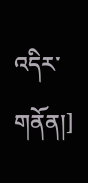འདིར་གནོན།]